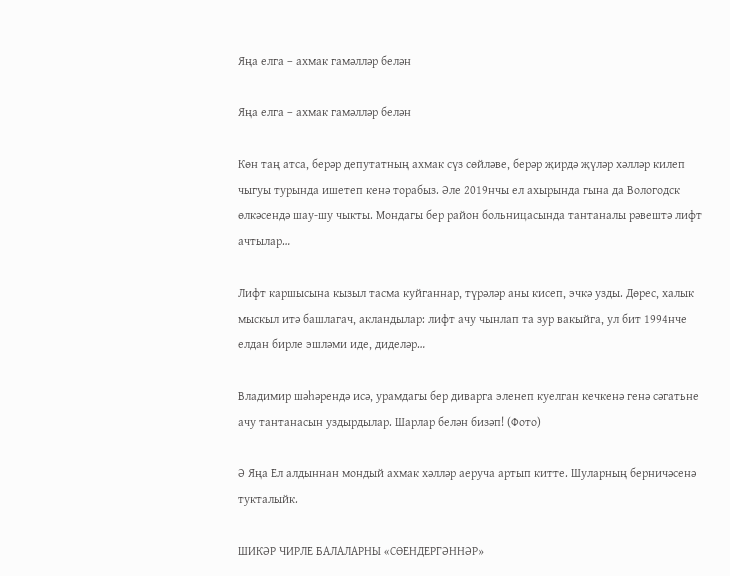Яңа елга – ахмак гамәлләр белән

Яңа елга – ахмак гамәлләр белән

Көн таң атса, берәр депутатның ахмак сүз сөйләве, берәр җирдә җүләр хәлләр килеп чыгуы турында ишетеп кенә торабыз. Әле 2019нчы ел ахырында гына да Вологодск өлкәсендә шау-шу чыкты. Мондагы бер район больницасында тантаналы рәвештә лифт ачтылар…

Лифт каршысына кызыл тасма куйганнар, түрәләр аны кисеп, эчкә узды. Дөрес, халык мыскыл итә башлагач, акландылар: лифт ачу чынлап та зур вакыйга, ул бит 1994нче елдан бирле эшләми иде, диделәр…

Владимир шәһәрендә исә, урамдагы бер диварга эленеп куелган кечкенә генә сәгатьне ачу тантанасын уздырдылар. Шарлар белән бизәп! (Фото)

Ә Яңа Ел алдыннан мондый ахмак хәлләр аеруча артып китте. Шуларның берничәсенә тукталыйк.

ШИКӘР ЧИРЛЕ БАЛАЛАРНЫ «СӨЕНДЕРГӘННӘР»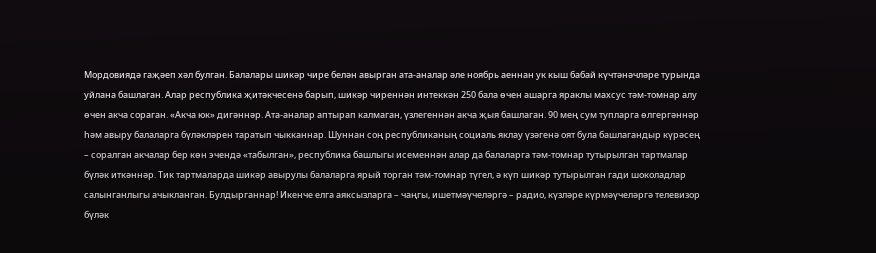Мордовиядә гаҗәеп хәл булган. Балалары шикәр чире белән авырган ата-аналар әле ноябрь аеннан ук кыш бабай күчтәнәчләре турында уйлана башлаган. Алар республика җитәкчесенә барып, шикәр чиреннән интеккән 250 бала өчен ашарга яраклы махсус тәм-томнар алу өчен акча сораган. «Акча юк» дигәннәр. Ата-аналар аптырап калмаган, үзлегеннән акча җыя башлаган. 90 мең сум тупларга өлгергәннәр һәм авыру балаларга бүләкләрен таратып чыкканнар. Шуннан соң республиканың социаль яклау үзәгенә оят була башлагандыр күрәсең – соралган акчалар бер көн эчендә «табылган», республика башлыгы исеменнән алар да балаларга тәм-томнар тутырылган тартмалар бүләк иткәннәр. Тик тартмаларда шикәр авырулы балаларга ярый торган тәм-томнар түгел, ә күп шикәр тутырылган гади шоколадлар салынганлыгы ачыкланган. Булдырганнар! Икенче елга аяксызларга – чаңгы, ишетмәүчеләргә – радио, күзләре күрмәүчеләргә телевизор бүләк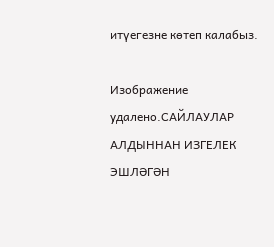итүегезне көтеп калабыз.

Изображение удалено.САЙЛАУЛАР АЛДЫННАН ИЗГЕЛЕК ЭШЛӘГӘН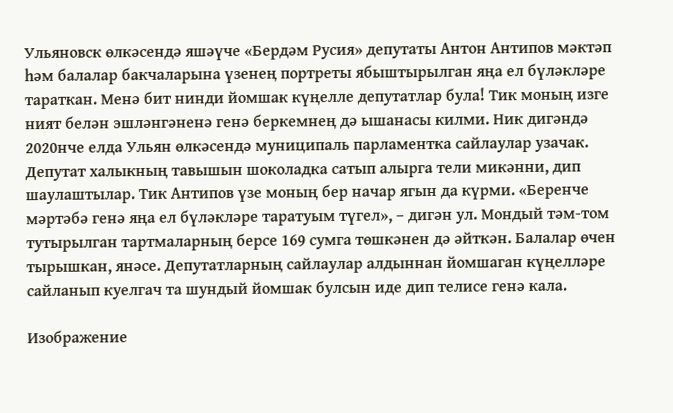Ульяновск өлкәсендә яшәүче «Бердәм Русия» депутаты Антон Антипов мәктәп һәм балалар бакчаларына үзенең портреты ябыштырылган яңа ел бүләкләре тараткан. Менә бит нинди йомшак күңелле депутатлар була! Тик моның изге ният белән эшләнгәненә генә беркемнең дә ышанасы килми. Ник дигәндә 2020нче елда Ульян өлкәсендә муниципаль парламентка сайлаулар узачак. Депутат халыкның тавышын шоколадка сатып алырга тели микәнни, дип шаулаштылар. Тик Антипов үзе моның бер начар ягын да күрми. «Беренче мәртәбә генә яңа ел бүләкләре таратуым түгел», – дигән ул. Мондый тәм-том тутырылган тартмаларның берсе 169 сумга төшкәнен дә әйткән. Балалар өчен тырышкан, янәсе. Депутатларның сайлаулар алдыннан йомшаган күңелләре сайланып куелгач та шундый йомшак булсын иде дип телисе генә кала.

Изображение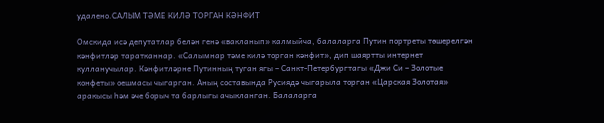удалено.САЛЫМ ТӘМЕ КИЛӘ ТОРГАН КӘНФИТ

Омскида исә депутатлар белән генә «вакланып» калмыйча, балаларга Путин портреты төшерелгән кәнфитләр таратканнар. «Салымнар тәме килә торган кәнфит», дип шаяртты интернет кулланучылар. Кәнфитләрне Путинның туган ягы – Санкт-Петербургтагы «Джи Си – Золотые конфеты» оешмасы чыгарган. Аның составында Русиядә чыгарыла торган «Царская Золотая» аракысы һәм әче борыч та барлыгы ачыкланган. Балаларга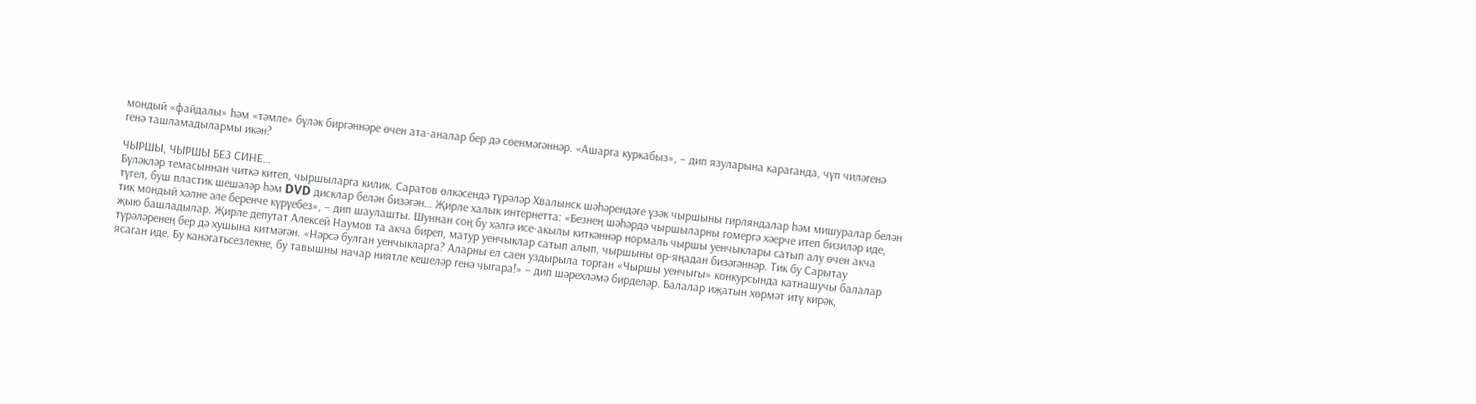мондый «файдалы» һәм «тәмле» бүләк биргәннәре өчен ата-аналар бер дә сөенмәгәннәр. «Ашарга куркабыз», – дип язуларына караганда, чүп чиләгенә генә ташламадылармы икән?

ЧЫРШЫ, ЧЫРШЫ БЕЗ СИНЕ…
Бүләкләр темасыннан читкә китеп, чыршыларга килик. Саратов өлкәсендә түрәләр Хвалынск шәһәрендәге үзәк чыршыны гирляндалар һәм мишуралар белән түгел, буш пластик шешәләр һәм DVD дисклар белән бизәгән… Җирле халык интернетта: «Безнең шәһәрдә чыршыларны гомергә хәерче итеп бизиләр иде, тик мондый хәлне әле беренче күрүебез», – дип шаулашты. Шуннан соң бу хәлгә исе-акылы киткәннәр нормаль чыршы уенчыклары сатып алу өчен акча җыю башладылар. Җирле депутат Алексей Наумов та акча биреп, матур уенчыклар сатып алып, чыршыны өр-яңадан бизәгәннәр. Тик бу Сарытау түрәләренең бер дә хушына китмәгән. «Нәрсә булган уенчыкларга? Аларны ел саен уздырыла торган «Чыршы уенчыгы» конкурсында катнашучы балалар ясаган иде. Бу канәгатьсезлекне, бу тавышны начар ниятле кешеләр генә чыгара!» – дип шәрехләмә бирделәр. Балалар иҗатын хөрмәт итү кирәк,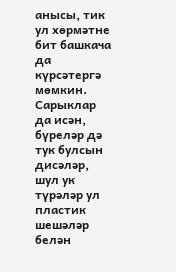анысы, тик ул хөрмәтне бит башкача да күрсәтергә мөмкин. Сарыклар да исән, бүреләр дә тук булсын дисәләр, шул ук түрәләр ул пластик шешәләр белән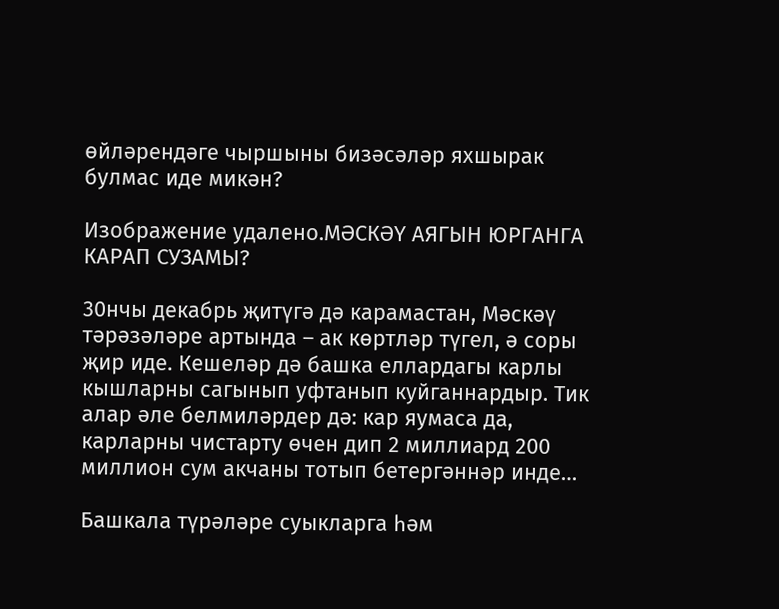өйләрендәге чыршыны бизәсәләр яхшырак булмас иде микән?

Изображение удалено.МӘСКӘҮ АЯГЫН ЮРГАНГА КАРАП СУЗАМЫ?

30нчы декабрь җитүгә дә карамастан, Мәскәү тәрәзәләре артында – ак көртләр түгел, ә соры җир иде. Кешеләр дә башка еллардагы карлы кышларны сагынып уфтанып куйганнардыр. Тик алар әле белмиләрдер дә: кар яумаса да, карларны чистарту өчен дип 2 миллиард 200 миллион сум акчаны тотып бетергәннәр инде…

Башкала түрәләре суыкларга һәм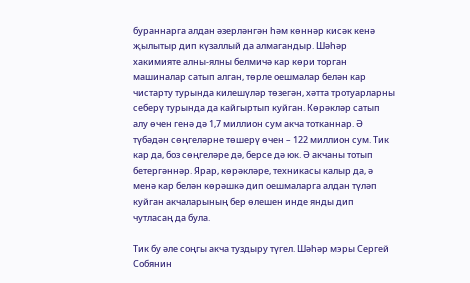бураннарга алдан әзерләнгән һәм көннәр кисәк кенә җылытыр дип күзаллый да алмагандыр. Шәһәр хакимияте алны-ялны белмичә кар көри торган машиналар сатып алган, төрле оешмалар белән кар чистарту турында килешүләр төзегән, хәтта тротуарларны себерү турында да кайгыртып куйган. Көрәкләр сатып алу өчен генә дә 1,7 миллион сум акча тотканнар. Ә түбәдән сөңгеләрне төшерү өчен – 122 миллион сум. Тик кар да, боз сөңгеләре дә, берсе дә юк. Ә акчаны тотып бетергәннәр. Ярар, көрәкләре, техникасы калыр да, ә менә кар белән көрәшкә дип оешмаларга алдан түләп куйган акчаларының бер өлешен инде янды дип чутласаң да була.

Тик бу әле соңгы акча туздыру түгел. Шәһәр мэры Сергей Собянин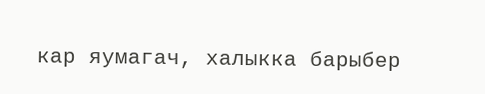кар яумагач, халыкка барыбер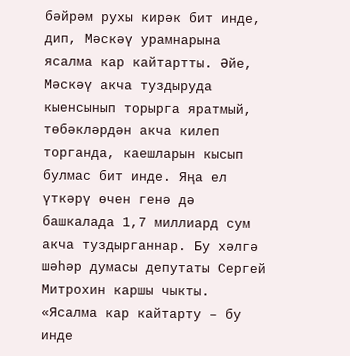бәйрәм рухы кирәк бит инде, дип, Мәскәү урамнарына ясалма кар кайтартты. Әйе, Мәскәү акча туздыруда кыенсынып торырга яратмый, төбәкләрдән акча килеп торганда, каешларын кысып булмас бит инде. Яңа ел үткәрү өчен генә дә башкалада 1,7 миллиард сум акча туздырганнар. Бу хәлгә шәһәр думасы депутаты Сергей Митрохин каршы чыкты. «Ясалма кар кайтарту – бу инде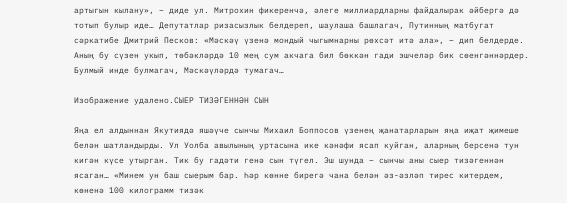артыгын кылану», – диде ул. Митрохин фикеренчә, әлеге миллиардларны файдалырак әйбергә дә тотып булыр иде… Депутатлар ризасызлык белдереп, шаулаша башлагач, Путинның матбугат сәркатибе Дмитрий Песков: «Мәскәү үзенә мондый чыгымнарны рөхсәт итә ала», – дип белдерде. Аның бу сүзен укып, төбәкләрдә 10 мең сум акчага бил бөккән гади эшчеләр бик сөенгәннәрдер. Булмый инде булмагач, Мәскәүләрдә тумагач…

Изображение удалено.СЫЕР ТИЗӘГЕННӘН СЫН

Яңа ел алдыннан Якутиядә яшәүче сынчы Михаил Боппосов үзенең җанатарларын яңа иҗат җимеше белән шатландырды. Ул Уолба авылының уртасына ике кәнәфи ясап куйган, аларның берсенә тун кигән күсе утырган. Тик бу гадәти генә сын түгел. Эш шунда – сынчы аны сыер тизәгеннән ясаган… «Минем ун баш сыерым бар. Һәр көнне бирегә чана белән әз-әзләп тирес китердем, көненә 100 килограмм тизәк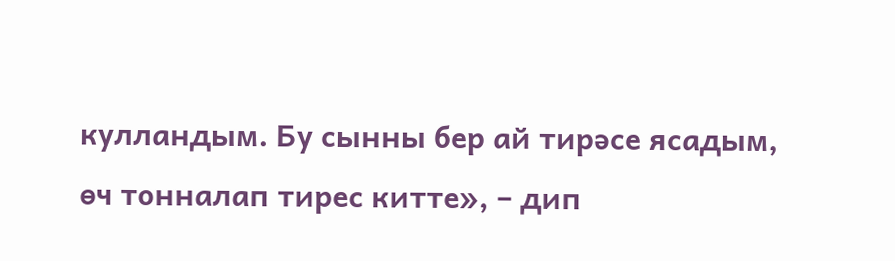кулландым. Бу сынны бер ай тирәсе ясадым, өч тонналап тирес китте», – дип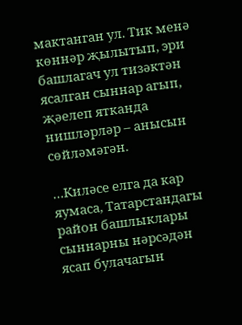мактанган ул. Тик менә көннәр җылытып, эри башлагач ул тизәктән ясалган сыннар агып, җәелеп ятканда нишләрләр – анысын сөйләмәгән.

…Киләсе елга да кар яумаса, Татарстандагы район башлыклары сыннарны нәрсәдән ясап булачагын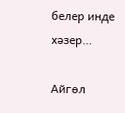белер инде хәзер…

Айгөл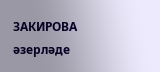ЗАКИРОВА әзерләде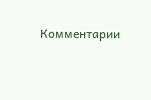Комментарии